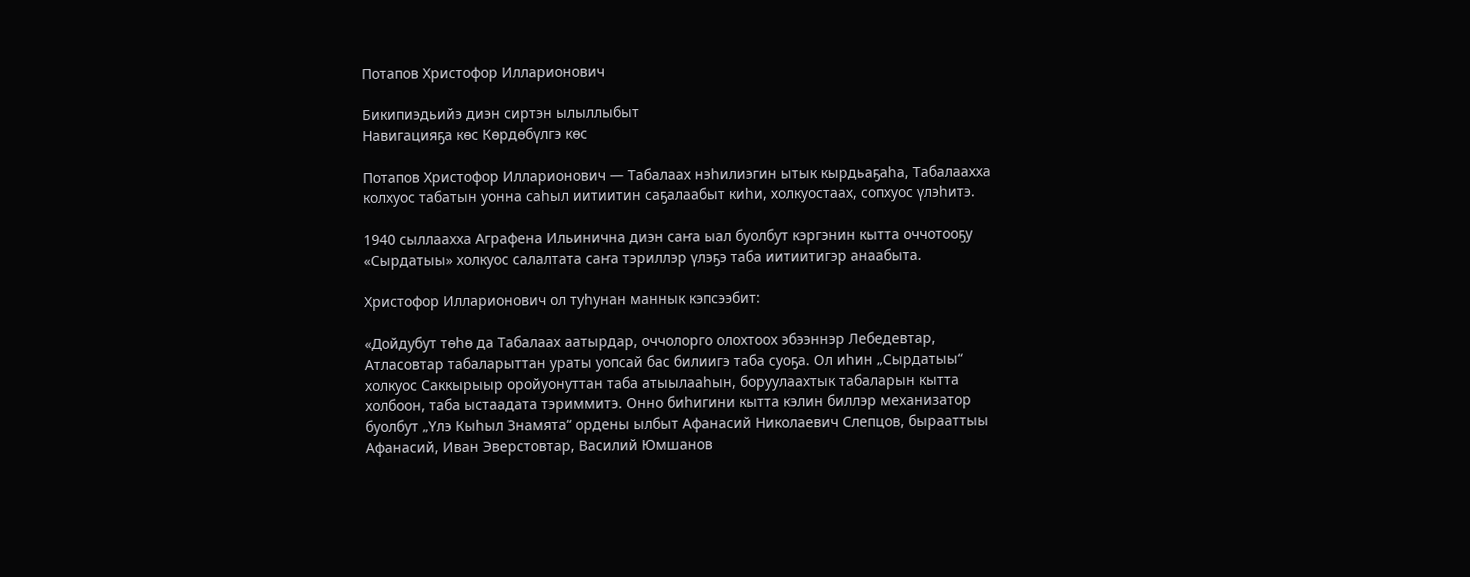Потапов Христофор Илларионович

Бикипиэдьийэ диэн сиртэн ылыллыбыт
Навигацияҕа көс Көрдөбүлгэ көс

Потапов Христофор Илларионович — Табалаах нэһилиэгин ытык кырдьаҕаһа, Табалаахха колхуос табатын уонна саһыл иитиитин саҕалаабыт киһи, холкуостаах, сопхуос үлэһитэ.

1940 сыллаахха Аграфена Ильинична диэн саҥа ыал буолбут кэргэнин кытта оччотооҕу «Сырдатыы» холкуос салалтата саҥа тэриллэр үлэҕэ таба иитиитигэр анаабыта.

Христофор Илларионович ол туһунан маннык кэпсээбит:

«Дойдубут төһө да Табалаах аатырдар, оччолорго олохтоох эбээннэр Лебедевтар, Атласовтар табаларыттан ураты уопсай бас билиигэ таба суоҕа. Ол иһин „Сырдатыы“ холкуос Саккырыыр оройуонуттан таба атыылааһын, боруулаахтык табаларын кытта холбоон, таба ыстаадата тэриммитэ. Онно биһигини кытта кэлин биллэр механизатор буолбут „Үлэ Кыһыл Знамята“ ордены ылбыт Афанасий Николаевич Слепцов, бырааттыы Афанасий, Иван Эверстовтар, Василий Юмшанов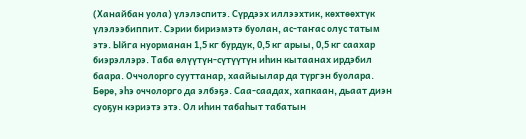(Ханайбан уола) үлэлэспитэ. Сүрдээх иллээхтик, көхтөөхтүк үлэлээбиппит. Сэрии бириэмэтэ буолан, ас-таҥас олус татым этэ. Ыйга нуорманан 1,5 кг бурдук, 0,5 кг арыы, 0,5 кг саахар биэрэллэрэ. Таба өлүүтүн-сүтүүтүн иһин кытаанах ирдэбил баара. Оччолорго сууттанар, хаайыылар да түргэн буолара. Бөрө, эһэ оччолорго да элбэҕэ. Саа-саадах, хапкаан, дьаат диэн суоҕун кэриэтэ этэ. Ол иһин табаһыт табатын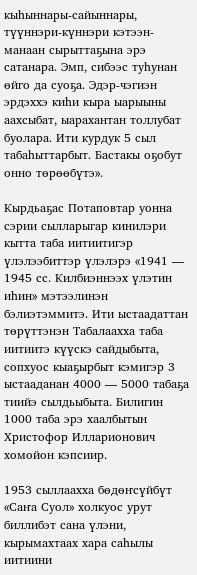кыһыннары-сайыннары, түүннэри-күннэри кэтээн-манаан сырыттаҕына эрэ сатанара. Эмп, сибээс туһунан өйго да суоҕа. Эдэр-чэгиэн эрдэххэ киһи кыра ыарыыны аахсыбат, ыарахантан толлубат буолара. Ити курдук 5 сыл табаһыттарбыт. Бастакы оҕобут онно төрөөбүтэ».

Кырдьаҕас Потаповтар уонна сэрии сылларыгар кинилэри кытта таба иитиитигэр үлэлээбиттэр үлэлэрэ «1941 — 1945 сс. Килбиэннээх үлэтин иһин» мэтээлинэн бэлиэтэммитэ. Ити ыстаадаттан төрүттэнэн Табалаахха таба иитиитэ күүскэ сайдыбыта, сопхуос кыаҕырбыт кэмигэр 3 ыстааданан 4000 — 5000 табаҕа тиийэ сылдьыбыта. Билигин 1000 таба эрэ хаалбытын Христофор Илларионович хомойон кэпсиир.

1953 сыллаахха бөдөҥсүйбүт «Саҥа Суол» холкуос урут биллибэт сана үлэни, кырымахтаах хара саһылы иитиини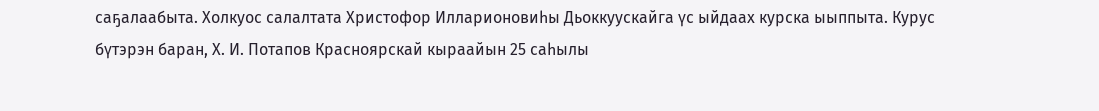саҕалаабыта. Холкуос салалтата Христофор Илларионовиһы Дьоккуускайга үс ыйдаах курска ыыппыта. Курус бүтэрэн баран, Х. И. Потапов Красноярскай кыраайын 25 саһылы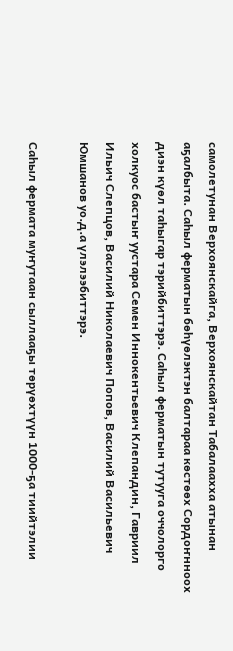самолетунан Верхоянскайга, Верхоянскайтан Табалаахха атынан аҕалбыта. Саһыл ферматын бөһүөлэктэн балтараа көстөөх Сордоҥнноох диэн күөл таһыгар тэрийбиттэрэ. Саһыл ферматын тутууга оччолорго холкуос бастыҥ уустара Семен Иннокентьевич Клепандин, Гавриил Ильич Слепцов, Василий Николаевич Попов, Василий Васильевич Юмшанов уо.д.а үлэлээбиттэрэ.

Саһыл фермата муҥутаан сыллааҕы төрүөхтүүн 1000-ҕа тиийтэлии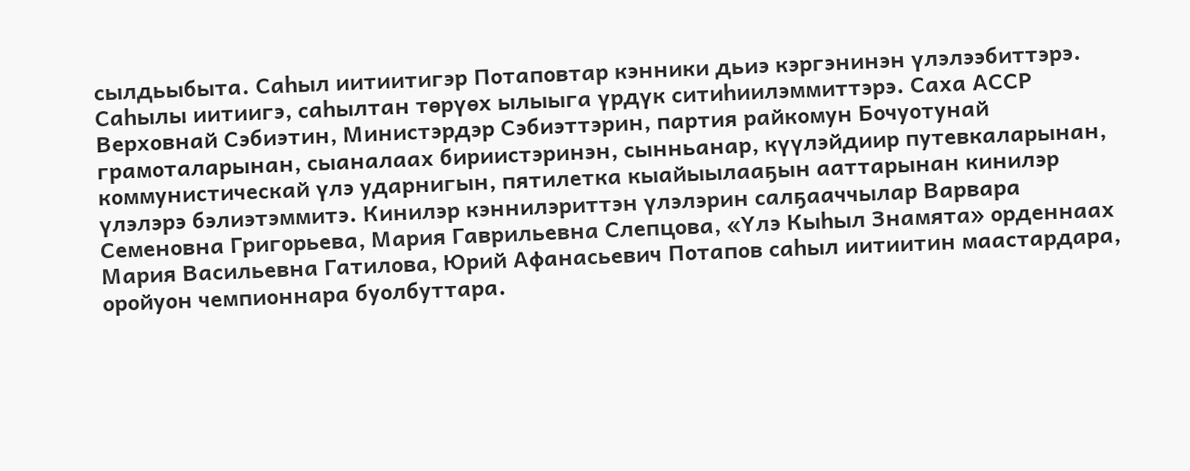сылдьыбыта. Саһыл иитиитигэр Потаповтар кэнники дьиэ кэргэнинэн үлэлээбиттэрэ. Саһылы иитиигэ, саһылтан төрүөх ылыыга үрдүк ситиһиилэммиттэрэ. Саха АССР Верховнай Сэбиэтин, Министэрдэр Сэбиэттэрин, партия райкомун Бочуотунай грамоталарынан, сыаналаах бириистэринэн, сынньанар, күүлэйдиир путевкаларынан, коммунистическай үлэ ударнигын, пятилетка кыайыылааҕын ааттарынан кинилэр үлэлэрэ бэлиэтэммитэ. Кинилэр кэннилэриттэн үлэлэрин салҕааччылар Варвара Семеновна Григорьева, Мария Гаврильевна Слепцова, «Үлэ Кыһыл Знамята» орденнаах Мария Васильевна Гатилова, Юрий Афанасьевич Потапов саһыл иитиитин маастардара, оройуон чемпионнара буолбуттара.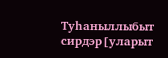Туһаныллыбыт сирдэр[уларыт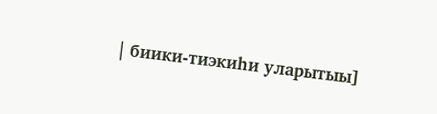| биики-тиэкиһи уларытыы]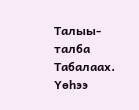Талыы-талба Табалаах. Үөһээ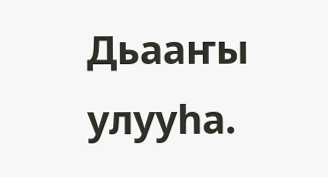Дьааҥы улууһа.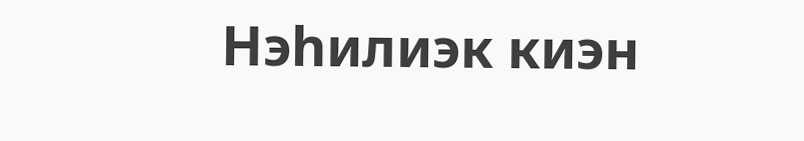Нэһилиэк киэн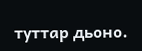туттар дьоно.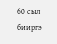60 сыл бииргэ